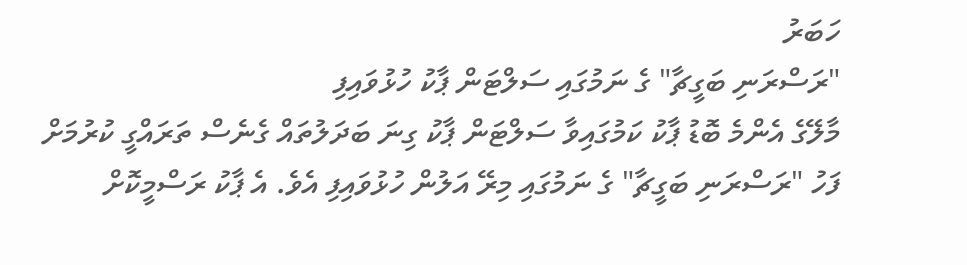ހަބަރު
"ރަސްރަނި ބަގީޗާ" ގެ ނަމުގައި ސަލްޓަން ޕާކު ހުޅުވައިފި
މާލޭގެ އެންމެ ބޮޑު ޕާކު ކަމުގައިވާ ސަލްޓަން ޕާކު ގިނަ ބަދަލުތައް ގެނެސް ތަރައްގީ ކުރުމަށް ފަހު "ރަސްރަނި ބަގީޗާ" ގެ ނަމުގައި މިރޭ އަލުން ހުޅުވައިފި އެވެ. އެ ޕާކު ރަސްމީކޮށް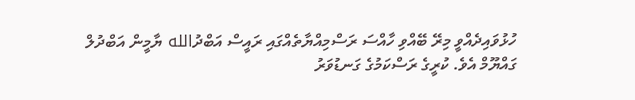ހުޅުވައިދެއްވީ މިރޭ ބޭއްވި ހާއްސަ ރަސްމިއްޔާތެއްގައި ރައީސް އަބްދުالله ޔާމީން އަބްދުލް ގައްޔޫމް އެވެ. ކުރީގެ ރަސްކަމުގެ ގަނޑުވަރު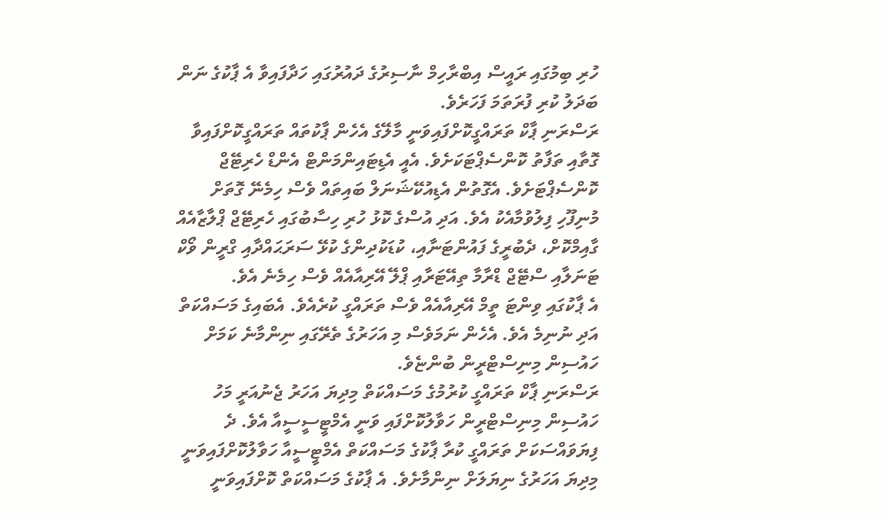ހުރި ބިމުގައި ރައީސް އިބްރާހިމް ނާސިރުގެ ދައުރުގައި ހަދާފައިވާ އެ ޕާކުގެ ނަން ބަދަލު ކުރި ފުރަތަމަ ފަހަރެވެ.
ރަސްރަނި ޕާކް ތަރައްގީކޮށްފައިވަނީ މާލޭގެ އެހެން ޕާކުތައް ތަރައްގީކޮށްފައިވާ ގޮތާއި ތަފާތު ކޮންސެޕްޓަކަށެވެ. އެއީ އެޑިޓައިންމަންޓް އެންޑް ހެރިޓޭޖް ކޮންސެޕްޓަށެވެ. އެގޮތުން އެޑިއުކޭޝަނަލް ބައިތައް ވެސް ހިމެނޭ ގޮތަށް މުނިފޫހި ފިލުވުމާއެކު އެވެ. އަދި އުސްގެ ކޮޅު ހުރި ހިސާބުގައި ހެރިޓޭޖް ޕްލާޒާއެއް ގާއިމްކޮށް، ދެބުރީގެ ފައުންޓަނާއި، ކުޑަކުދިންގެ ކުޅޭ ސަރަޙައްދާއި ގްރީން ވޯކް ޓަނަލާއި ސްޓޭޖް ޑްރާމާ ތިއޭޓަރާއި ޕްލޭ އޭރިއާއެއް ވެސް ހިމެނެ އެވެ.
އެ ޕާކުގައި ވިންޓަ ތީމް އޭރިއާއެއް ވެސް ތަރައްގީ ކުރެއެވެ. އެބައިގެ މަސައްކަތް އަދި ނުނިމެ އެވެ. އެހެން ނަމަވެސް މި އަހަރުގެ ތެރޭގައި ނިންމާނެ ކަމަށް ހައުސިން މިނިސްޓްރީން ބުންޏެވެ.
ރަސްރަނި ޕާކް ތަރައްގީ ކުރުމުގެ މަސައްކަތް މިދިޔަ އަހަރު ޖެނުއަރީ މަހު ހައުސިން މިނިސްޓްރީން ހަވާލުކޮށްފައި ވަނީ އެމްޓީސީސީއާ އެވެ. ދެ ފިޔަވައްސަކަށް ތަރައްގީ ކުރާ ޕާކުގެ މަސައްކަތް އެމްޓީސީއާ ހަވާލުކޮށްފައިވަނީ މިދިޔަ އަހަރުގެ ނިޔަލަށް ނިންމާށެވެ. އެ ޕާކުގެ މަސައްކަތް ކޮށްފައިވަނީ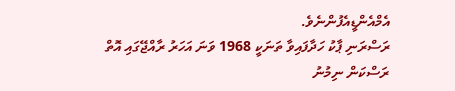އެމްއެންޑީއެފުންނެވެ.
ރަސްރަނި ޕާކު ހަދާފައިވާ ތަނަކީ 1968 ވަނަ އަހަރު ރާއްޖޭގައި އޮތް ރަސްކަން ނިމުނު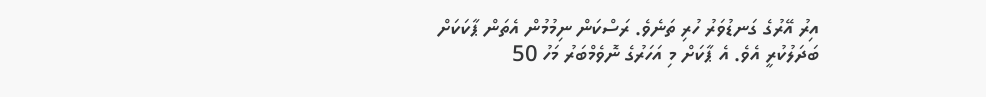އިރު އޭރުގެ ގަނޑުވަރު ހުރި ތަނެވެ. ރަސްކަން ނިމުމުން އެތަން ޕާކަކަށް ބަދަލުކުރީ އެވެ. އެ ޕާކަށް މި އަހަރުގެ ނޮވެމްބަރު މަހު 50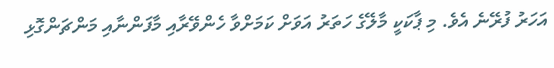އަހަރު ފުރޭނެ އެވެ. މި ޕާކަކީ މާލޭގެ ހަތަރު އަވަށް ކަމަށްވާ ހެންވޭރާއި މާފަންނާއި މަންޗަންގޮޅި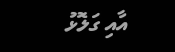އާއި ގަލޮޅު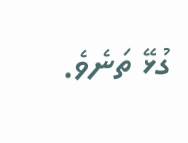ގުޅޭ ތަނެވެ.